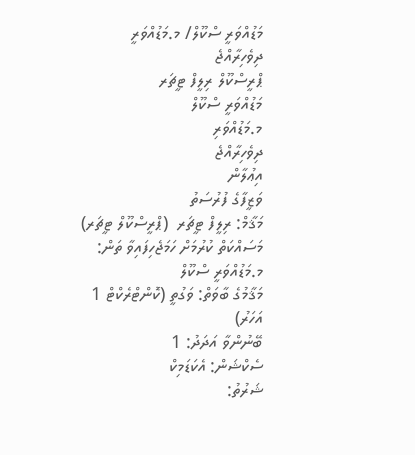މަޑުއްވަރީ ސްކޫލް/ މ.މަޑުއްވަރީ
ދިވެހިރާއްޖެ
ޕްރީސްކޫލް ރިލީފް ޓީޗަރ
މަޑުއްވަރީ ސްކޫލް
މ.މަޑުއްވަރި
ދިވެހިރާއްޖެ
އިޢުލާން
ވަޒީފާގެ ފުރުސަތު
މަޤާމް: ރިލީފް ޓީޗަރ  (ޕްރީސްކޫލް ޓީޗަރ)
މަސައްކަތް ކުރުމަށް ހަމަޖެހިފައިވާ ތަން: މ.މަޑުއްވަރީ ސްކޫލް
މަޤާމުގެ ބާވަތް: ވަގުތީ (ކޮންޓްރެކްޓް 1 އަހަރު)
ބޭނުންވާ އަދަދު: 1
ސެކްޝަން: އެކަޑަމިކް
ޝަރުތު: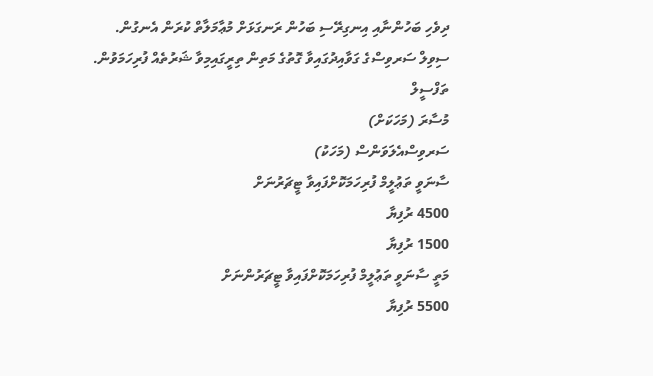ދިވެހި ބަހުންނާއި އިނގިރޭސި ބަހުން ރަނގަޅަށް މުޢާމަލާތް ކުރަން އެނގުން.
ސިވިލް ސަރވިސްގެ ގަވާއިދުގައިވާ ގޮތުގެ މަތިން ތިރީގައިމިވާ ޝަރުތެއް ފުރިހަމަވުން.
ތަފްސީލް
މުސާރަ (މަހަކަށް)
ސަރވިސްއެލަވަންސް (މަހަކު)
ސާނަވީ ތަޢުލީމް ފުރިހަމަކޮށްފައިވާ ޓީޗަރުނަށް
4500 ރުފިޔާ
1500 ރުފިޔާ
މަތީ ސާނަވީ ތަޢުލީމް ފުރިހަމަކޮށްފައިވާ ޓީޗަރުންނަށް
5500 ރުފިޔާ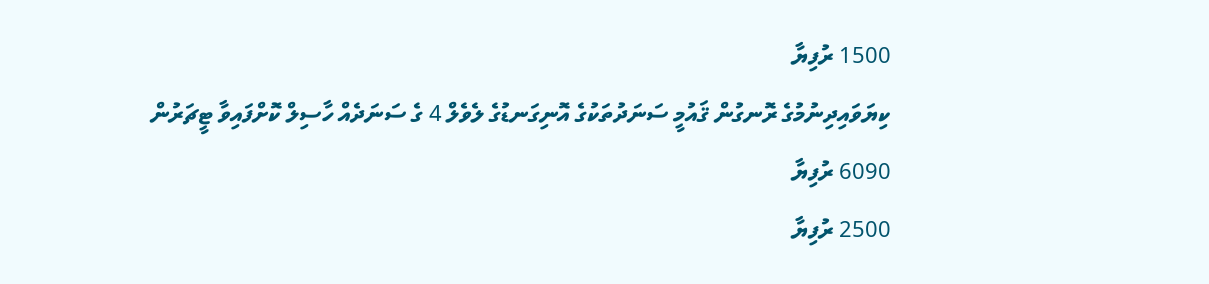1500 ރުފިޔާ
ކިޔަވައިދިނުމުގެ ރޮނގުން ޤައުމީ ސަނަދުތަކުގެ އޮނިގަނޑުގެ ލެވެލް 4 ގެ ސަނަދެއް ހާސިލް ކޮށްފައިވާ ޓީޗަރުން
6090 ރުފިޔާ
2500 ރުފިޔާ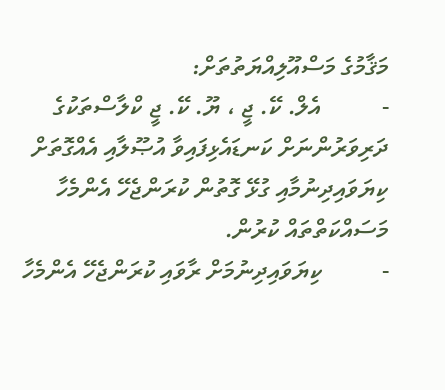މަޤާމުގެ މަސްއޫލިއްޔަތުތަށް:
-          އެލް. ކޭ. ޖީ ، ޔޫ. ކޭ. ޖީ ކްލާސްތަކުގެ ދަރިވަރުންނަށް ކަނޑައެޅިފައިވާ އުޞޫލާއި އެއްގޮތަށް ކިޔަވައިދިނުމާއި ގުޅޭ ގޮތުން ކުރަންޖެހޭ އެންމެހާ މަސައްކަތްތައް ކުރުން.
-          ކިޔަވައިދިނުމަށް ރާވައި ކުރަންޖެހޭ އެންމެހާ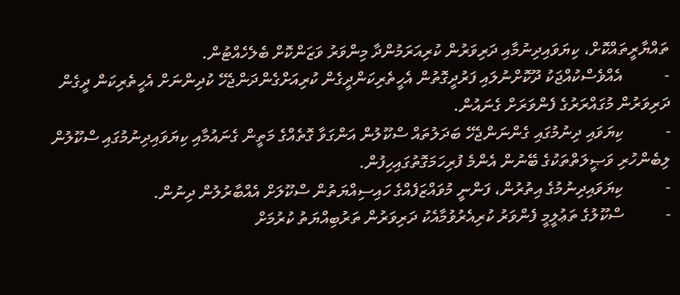ތައްޔާރީތައްކޮށް، ކިޔަވައިދިނުމާއި ދަރިވަރުން ކުރިއަރަމުންދާ މިންވަރު ވަޒަންކޮށް ބެލެހެއްޓުން.
-          އެއްވެސްކުއްޖަކު ދޫކޮށްނުލައި ފަރުދީގޮތުން އެހީތެރިކަންދީގެން ކުރިއަށްގެންދަންޖެހޭ ކުދިންނަށް އެހީތެރިކަން ދީގެން ދަރިވަރުން މުގައްރަރުގެ ފެންވަރަށް ގެނައުން.
-          ކިޔަވައި ދިނުމުގައި ގެންނަންޖެހޭ ބަދަލުތައް ސްކޫލުން އަންގަވާ ގޮތެއްގެ މަތީން ގެނައުމާއި ކިޔަވައިދިނުމުގައި ސްކޫލުން ލިބެންހުރި ވަޞީލަތްތަކުގެ ބޭނުން އެންމެ ފުރިހަމަގޮތުގައިހިފުން.
-          ކިޔަވައިދިނުމުގެ އިތުރުން، ފަންނީ މުވައްޒަފެއްގެ ހައިސިއްޔަތުން ސްކޫލަށް އެއްބާރުލުން ދިނުން.
-          ސްކޫލުގެ ތަޢުލީމީ ފެންވަރު ކުރިއެރުވުމާއެކު ދަރިވަރުން ތަރުބިއްޔަތު ކުރުމަށް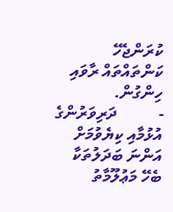ކުރަންޖެހޭ ކަންތައްތައް ރާވައި ހިންގުން.
-          ދަރިވަރުންގެ އުޅުމާއި ކިޔެވުމަށް އަންނަ ބަދަލުތަކާ ބެހޭ މަޢުލޫމާތު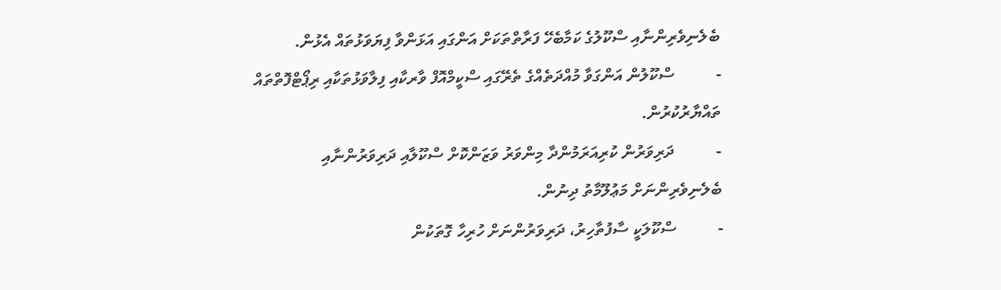ބެލެނިވެރިންނާއި ސްކޫލުގެ ކަމާބެހޭ ފަރާތްތަކަށް އަންގައި އަޅަންވާ ފިޔަވަޅުތައް އެޅުން.
-          ސްކޫލުން އަންގަވާ މުއްދަތެއްގެ ތެރޭގައި ސްކީމްއޮފް ވާރކާއި ފިލާވަޅުތަކާއި ރިޕޯޓްފޮތްތައް ތައްޔާރުކުރުން.
-          ދަރިވަރުން ކުރިއަރަމުންދާ މިންވަރު ވަޒަންކޮށް ސްކޫލާއި ދަރިވަރުންނާއި ބެލެނިވެރިންނަށް މަޢުލޫމާތު ދިނުން.
-          ސްކޫލަކީ ސާފުތާހިރު، ދަރިވަރުންނަށް ހުރިހާ ގޮތަކުން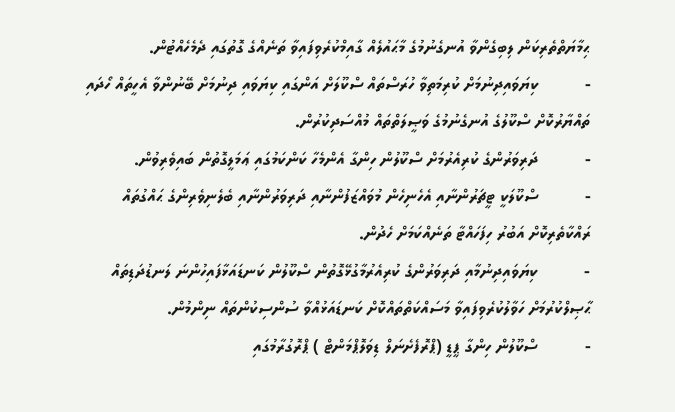ޙިމާޔަތްތެރިކަން ލިބިގެންވާ އުނގެނުމުގެ މާޙައުލެއް ގާއިމްކުރެވިފައިވާ ތަނެއްގެ ގޮތުގައި ދެމެހެއްޓުން.
-          ކިޔަވައިދިނުމަށް ކުރިމަތިވާ ހުރަސްތައް ސްކޫލަށް އަންގައި ކިޔަވައި ދިނުމަށް ބޭނުންވާ އެހީތައް ހޯދައި ތައްޔާރުކޮށް ސްކޫލުގެ އުނގެނުމުގެ ވަޞީލަތްތައް މުއްސަދިކުރުން.
-          ދަރިވަރުންގެ ކުރިއެރުމަށް ސްކޫލުން ހިންގާ އެންމެހާ ކަންކަމުގައި ޢަމަލީގޮތުން ބައިވެރިވުން.
-          ސްކޫލަކީ ޓީޗަރުންނާއި އެހެނިހެން މުވައްޒަފުންނާއި ދަރިވަރުންނާއި ބެލެނިވެރިންގެ ޙައްގުތައް ރައްކާތެރިކޮށް އަބުރު ހިފަހައްޓާ ތަނެއްކަމަށް ހެދުން.
-          ކިޔަވައިދިނުމާއި ދަރިވަރުންގެ ކުރިއެރުމާގުޅޭގޮތުން ސްކޫލުން ކަނޑައަޅާފައިހުންނަ ލަނޑުދަޑިތައް ޙާޞިލްކުރުމަށް ހަވާލުކުރެވިފައިވާ މަސައްކަތްތައްކޮށް ކަނޑައަޅުއްވާ ސުންސިކުންތައް ނިންމުން.
-          ސްކޫލުން ހިންގާ ޕީޑީ (ޕްރޮފެށެނަލް ޑިވަލޮޕްމަންޓް ) ޕްރޮގުރާމުގައި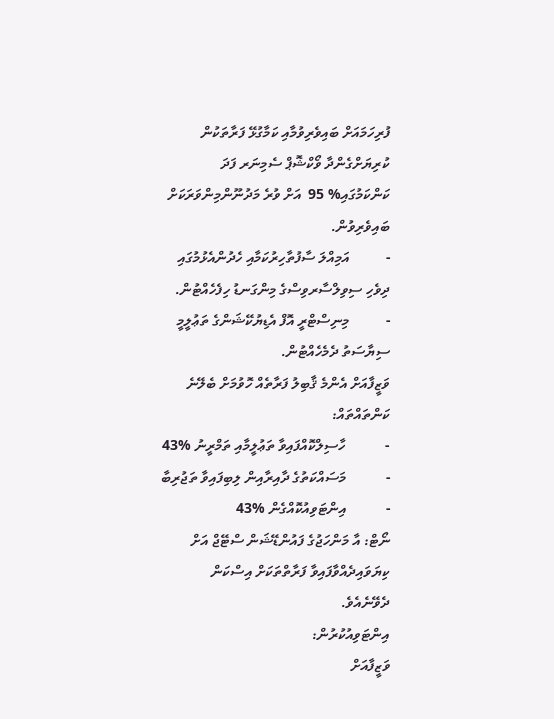ފުރިހަމައަށް ބައިވެރިވުމާއި ކަމާގުޅޭ ފަރާތަކުން ކުރިޔަށްގެންދާ ވޯކްޝޮޕް ސެމިނަރ ފަދަ ކަންކަމުގައި% 95  އަށް ވުރެ މަދުނޫންމިންވަރަކަށް ބައިވެރިވުން.
-          އަމިއްލަ ސާފުތާހިރުކަމާއި ހެދުންއެޅުމުގައި ދިވެހި ސިވިލްސާރވިސްގެ މިންގަނޑު ހިފެހެއްޓުން.
-          މިނިސްޓްރީ އޮފް އެޑިޔުކޭޝަންގެ ތަޢުލީމީ ސިޔާސަތު ދެމެހެއްޓުން.
ވަޒީފާއަށް އެންމެ ޤާބިލު ފަރާތެއް ހޮވުމަށް ބެލޭނެ ކަންތައްތައް:
-           ހާސިލްކޮއްފައިވާ ތަޢުލީމާއި ތަމްރީނު %43
-           މަސައްކަތުގެ ދާއިރާއިން ލިބިފައިވާ ތަޖުރިބާ
-           އިންޓަވިއުކޮއްގެން %43
ނޯޓް: އާ މަންހަޖުގެ ފައުންޑޭޝަން ސްޓޭޖް އަށް ކިޔަވައިދެއްވާފައިވާ ފަރާތްތަކަށް އިސްކަން ދެވޭނެއެވެ.
އިންޓަވިއުކުރުން:
ވަޒީފާއަށް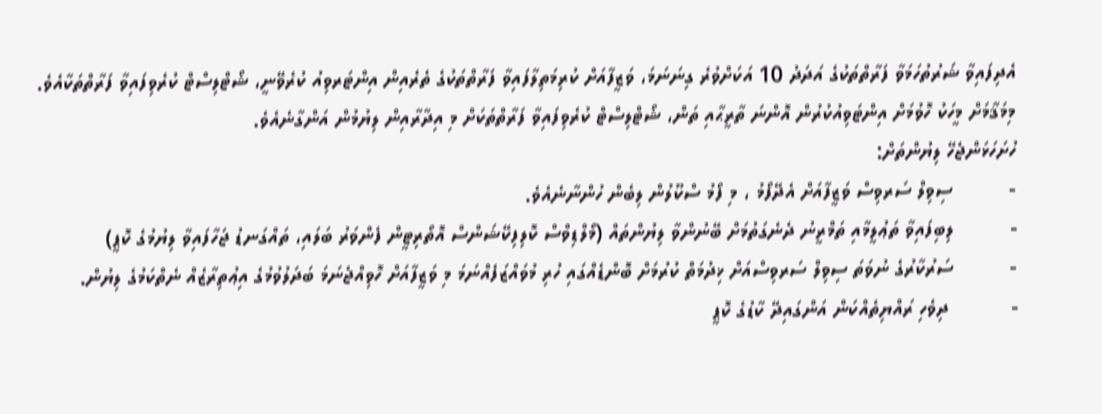އެދިފައިވާ ޝަރުތުހަމަވާ ފަރާތްތަކުގެ އަދަދު 10 އަކަށްވުރެ ގިނަނަމަ، ވަޒީފާއަށް ކުރިމަތިލާފައިވާ ފަރާތްތަކުގެ ތެރެއިން އިންޓަރވިއު ކުރެވޭނީ، ޝޯޓްލިސްޓް ކުރެވިފައިވާ ފަރާތްތަކާއެވެ. މިމަޤާމަށް މީހަކު ހޮވުމަށް އިންޓަވިއުކުރުން އޮންނަ ތާރީޙާއި ތަން، ޝޯޓްލިސްޓް ކުރެވިފައިވާ ފަރާތްތަކަށް މި އިދާރާއިން ލިޔުމުން އަންގާނެއެވެ.
ހުށަހަޅަންޖެހޭ ލިޔުންތަށް:
-          ސިވިލް ސަރވިސް ވަޒީފާއަށް އެދޭފޯމު ، މި ފޯމު ސްކޫލުން ލިބެން ހުންނާނެއެވެ.
-          ލިބިފައިވާ ތަޢުލީމާއި ތަމްރީނު ދެނެގަތުމަށް ބޭނުންވާ ލިޔުންތައް (މޯލްޑިވްސް ކޮލިފިކޭޝަންސް އޮތޯރިޓީން ފެންވަރު ބަލައި، ތައްގަނޑު ޖަހާފައިވާ ލިޔުމުގެ ކޮޕީ)
-          ސަރުކާރުގެ ނުވަތަ ސިވިލް ސަރވިސްއަށް ޚިދުމަތް ކުރުމަށް ބޮންޑެއްގައި ހުރި މުވައްޒަފެއްނަމަ މި ވަޒީފާއަށް ހޮވިއްޖެނަމަ ބަދަލުވުމުގެ އިޢުތިރާޒެއް ނެތްކަމުގެ ލިޔުން.
-           ދިވެހި ރައްޔިތެއްކަން އަންގައިދޭ ކާޑުގެ ކޮޕީ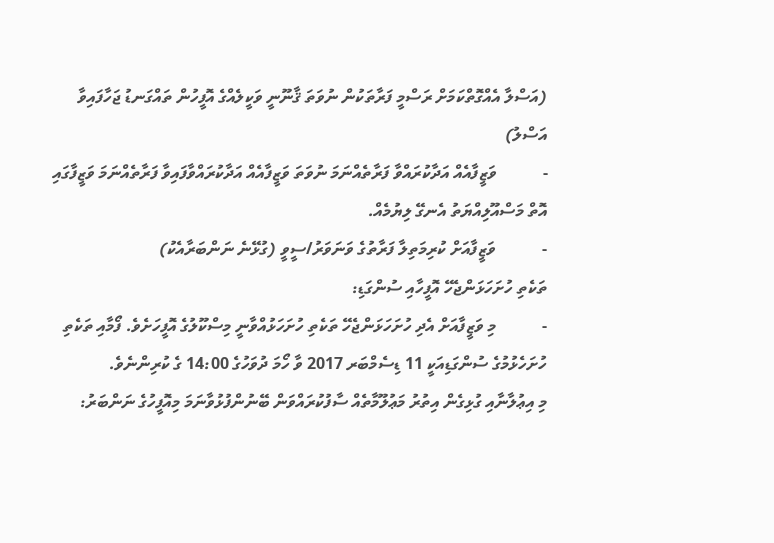(އަސްލާ އެއްގޮތްކަމަށް ރަސްމީ ފަރާތަކުން ނުވަތަ ޤާނޫނީ ވަކީލެއްގެ އޮފީހުން ތައްގަނޑު ޖަހާފައިވާ އަސްލު)
-           ވަޒީފާއެއް އަދާކުރައްވާ ފަރާތެއްނަމަ ނުވަތަ ވަޒީފާއެއް އަދާކުރައްވާފައިވާ ފަރާތެއްނަމަ ވަޒީފާގައި އޮތް މަސްއޫލިއްޔަތު އެނގޭ ލިޔުމެއް.
-           ވަޒީފާއަށް ކުރިމަތިލާ ފަރާތުގެ ވަނަވަރު/ސީވީ (ގުޅޭނެ ނަންބަރާއެކު)
ތަކެތި ހުށަހަޅަންޖެހޭ އޮފީހާއި ސުންގަޑި:
-           މި ވަޒީފާއަށް އެދި ހުށަހަޅަންޖެހޭ ތަކެތި ހުށަހަޅުއްވާނީ މިސްކޫލުގެ އޮފީހަށެވެ. ފޯމާއި ތަކެތި ހުށަހެޅުމުގެ ސުންގަޑިއަކީ 11 ޑިސެމްބަރ 2017 ވާ ހޯމަ ދުވަހުގެ 14:00 ގެ ކުރިންނެވެ.
މި އިޢުލާނާއި ގުޅިގެން އިތުރު މަޢުލޫމާތެއް ސާފުކުރައްވަން ބޭނުންފުޅުވާނަމަ މިއޮފީހުގެ ނަންބަރު: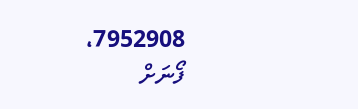7952908، ފޯނަށް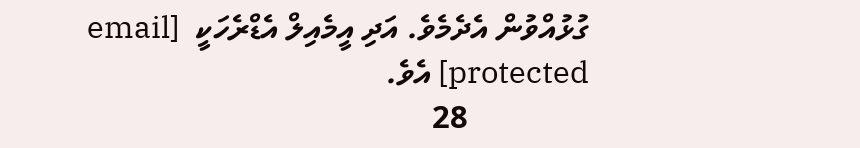ގުޅުއްވުން އެދެމެވެ. އަދި އީމެއިލް އެޑްރެހަކީ  [email protected] އެވެ.
               28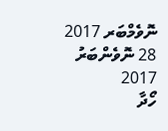ނޮވެމްބަރ 2017
28 ނޮވެންބަރު 2017
ހޯދާ